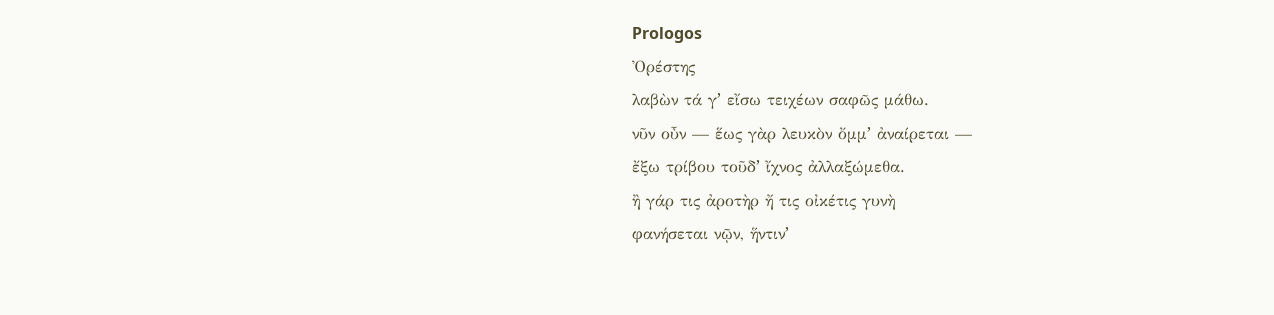Prologos
Ὀρέστης
λαβὼν τά γʼ εἴσω τειχέων σαφῶς μάθω.
νῦν οὖν — ἕως γὰρ λευκὸν ὄμμʼ ἀναίρεται —
ἔξω τρίβου τοῦδʼ ἴχνος ἀλλαξώμεθα.
ἢ γάρ τις ἀροτὴρ ἤ τις οἰκέτις γυνὴ
φανήσεται νῷν, ἥντινʼ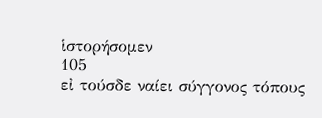ἱστορήσομεν
105
εἰ τούσδε ναίει σύγγονος τόπους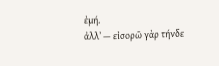ἐμή.
ἀλλʼ — εἰσορῶ γὰρ τήνδε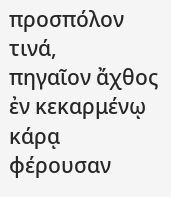προσπόλον τινά,
πηγαῖον ἄχθος ἐν κεκαρμένῳ κάρᾳ
φέρουσαν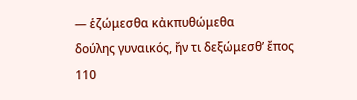— ἑζώμεσθα κἀκπυθώμεθα
δούλης γυναικός, ἤν τι δεξώμεσθʼ ἔπος
110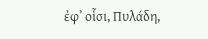ἐφʼ οἷσι, Πυλάδη,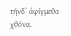τήνδʼ ἀφίγμεθα χθόνα.